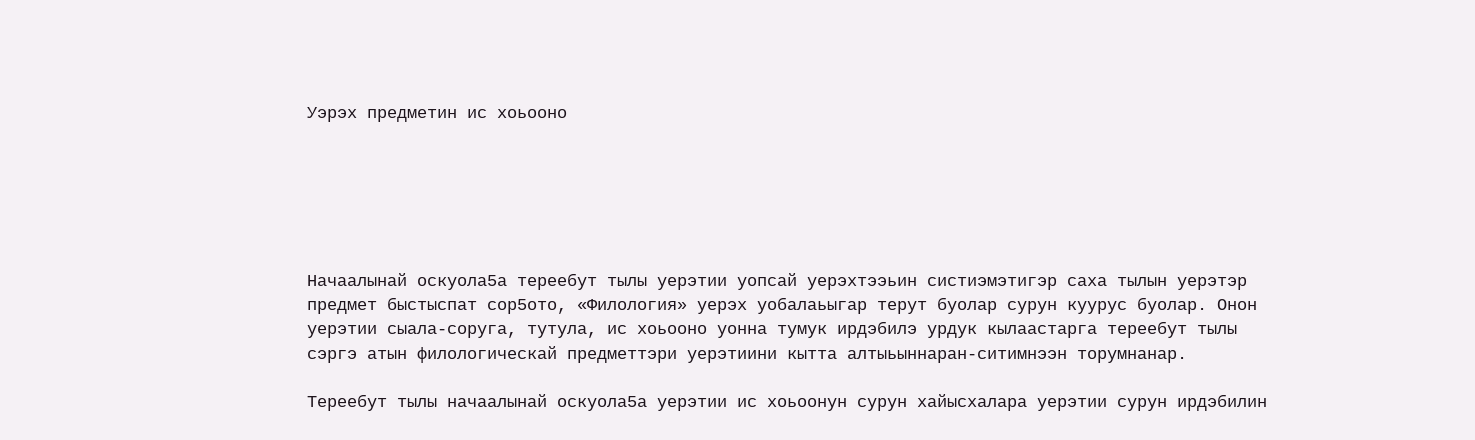Уэрэх предметин ис хоьооно






Начаалынай оскуола5а тереебут тылы уерэтии уопсай уерэхтээьин систиэмэтигэр саха тылын уерэтэр предмет быстыспат сор5ото, «Филология» уерэх уобалаьыгар терут буолар сурун куурус буолар. Онон уерэтии сыала-соруга, тутула, ис хоьооно уонна тумук ирдэбилэ урдук кылаастарга тереебут тылы сэргэ атын филологическай предметтэри уерэтиини кытта алтыьыннаран-ситимнээн торумнанар.

Тереебут тылы начаалынай оскуола5а уерэтии ис хоьоонун сурун хайысхалара уерэтии сурун ирдэбилин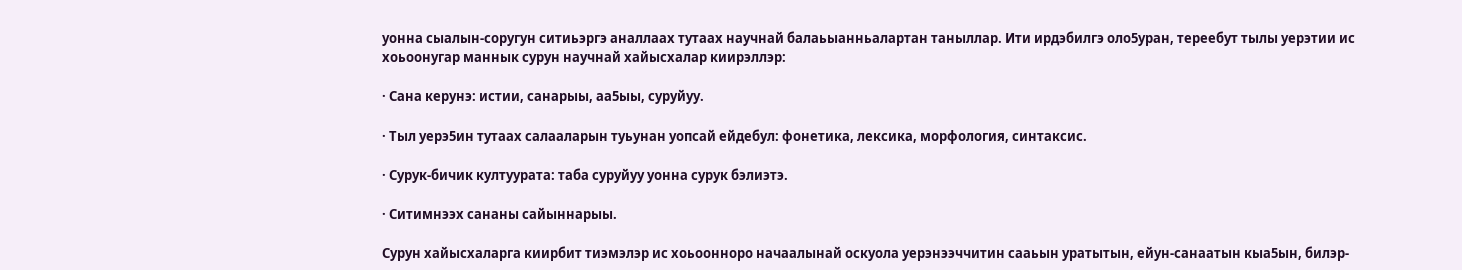уонна сыалын-соругун ситиьэргэ аналлаах тутаах научнай балаьыанньалартан таныллар. Ити ирдэбилгэ оло5уран, тереебут тылы уерэтии ис хоьоонугар маннык сурун научнай хайысхалар киирэллэр:

· Сана керунэ: истии, санарыы, аа5ыы, суруйуу.

· Тыл уерэ5ин тутаах салааларын туьунан уопсай ейдебул: фонетика, лексика, морфология, синтаксис.

· Сурук-бичик култуурата: таба суруйуу уонна сурук бэлиэтэ.

· Ситимнээх сананы сайыннарыы.

Сурун хайысхаларга киирбит тиэмэлэр ис хоьоонноро начаалынай оскуола уерэнээччитин сааьын уратытын, ейун-санаатын кыа5ын, билэр-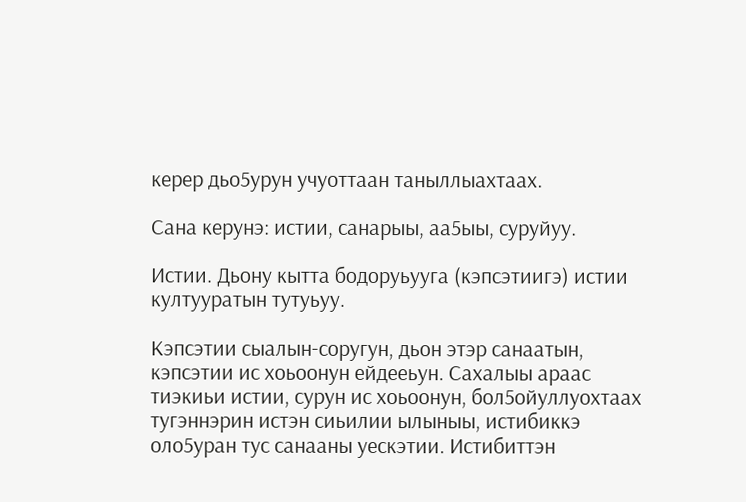керер дьо5урун учуоттаан таныллыахтаах.

Сана керунэ: истии, санарыы, аа5ыы, суруйуу.

Истии. Дьону кытта бодоруьууга (кэпсэтиигэ) истии култууратын тутуьуу.

Кэпсэтии сыалын-соругун, дьон этэр санаатын, кэпсэтии ис хоьоонун ейдееьун. Сахалыы араас тиэкиьи истии, сурун ис хоьоонун, бол5ойуллуохтаах тугэннэрин истэн сиьилии ылыныы, истибиккэ оло5уран тус санааны уескэтии. Истибиттэн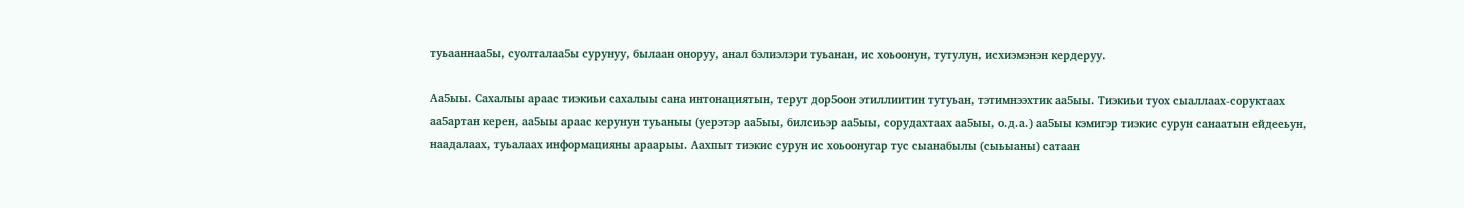туьааннаа5ы, суолталаа5ы сурунуу, былаан оноруу, анал бэлиэлэри туьанан, ис хоьоонун, тутулун, исхиэмэнэн кердеруу.

Аа5ыы. Сахалыы араас тиэкиьи сахалыы сана интонациятын, терут дор5оон этиллиитин тутуьан, тэтимнээхтик аа5ыы. Тиэкиьи туох сыаллаах-соруктаах аа5артан керен, аа5ыы араас керунун туьаныы (уерэтэр аа5ыы, билсиьэр аа5ыы, сорудахтаах аа5ыы, о.д.а.) аа5ыы кэмигэр тиэкис сурун санаатын ейдееьун, наадалаах, туьалаах информацияны араарыы. Аахпыт тиэкис сурун ис хоьоонугар тус сыанабылы (сыьыаны) сатаан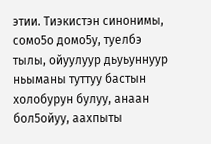этии. Тиэкистэн синонимы, сомо5о домо5у, туелбэ тылы, ойуулуур дьуьуннуур ньыманы туттуу бастын холобурун булуу, анаан бол5ойуу, аахпыты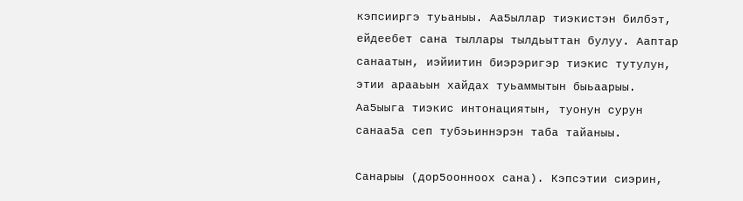кэпсииргэ туьаныы. Аа5ыллар тиэкистэн билбэт, ейдеебет сана тыллары тылдьыттан булуу. Ааптар санаатын, иэйиитин биэрэригэр тиэкис тутулун, этии арааьын хайдах туьаммытын быьаарыы. Аа5ыыга тиэкис интонациятын, туонун сурун санаа5а сеп тубэьиннэрэн таба тайаныы.

Санарыы (дор5оонноох сана). Кэпсэтии сиэрин,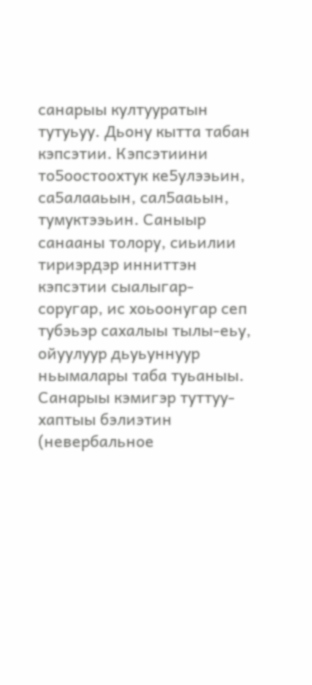санарыы култууратын тутуьуу. Дьону кытта табан кэпсэтии. Кэпсэтиини то5оостоохтук ке5улээьин, са5алааьын, сал5ааьын, тумуктээьин. Саныыр санааны толору, сиьилии тириэрдэр инниттэн кэпсэтии сыалыгар-соругар, ис хоьоонугар сеп тубэьэр сахалыы тылы-еьу, ойуулуур дьуьуннуур ньымалары таба туьаныы. Санарыы кэмигэр туттуу-хаптыы бэлиэтин (невербальное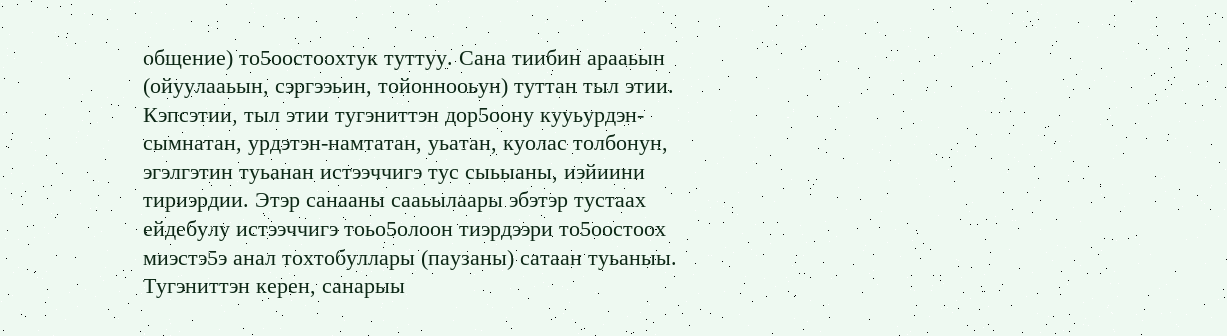общение) то5оостоохтук туттуу. Сана тиибин арааьын (ойуулааьын, сэргээьин, тойоннооьун) туттан тыл этии. Кэпсэтии, тыл этии тугэниттэн дор5оону кууьурдэн-сымнатан, урдэтэн-намтатан, уьатан, куолас толбонун, эгэлгэтин туьанан истээччигэ тус сыьыаны, иэйиини тириэрдии. Этэр санааны сааьылаары эбэтэр тустаах ейдебулу истээччигэ тоьо5олоон тиэрдээри то5оостоох миэстэ5э анал тохтобуллары (паузаны) сатаан туьаныы. Тугэниттэн керен, санарыы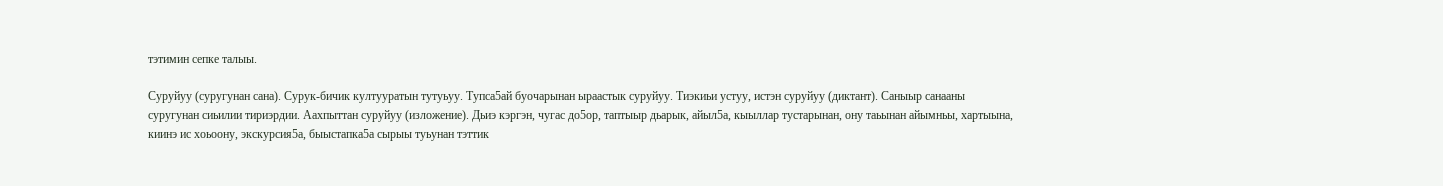тэтимин сепке талыы.

Суруйуу (суругунан сана). Сурук-бичик култууратын тутуьуу. Тупса5ай буочарынан ыраастык суруйуу. Тиэкиьи устуу, истэн суруйуу (диктант). Саныыр санааны суругунан сиьилии тириэрдии. Аахпыттан суруйуу (изложение). Дьиэ кэргэн, чугас до5ор, таптыыр дьарык, айыл5а, кыыллар тустарынан, ону таьынан айымньы, хартыына, киинэ ис хоьоону, экскурсия5а, быыстапка5а сырыы туьунан тэттик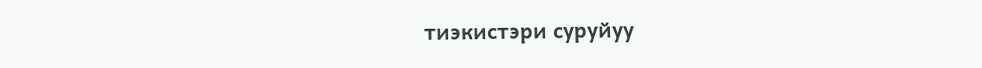тиэкистэри суруйуу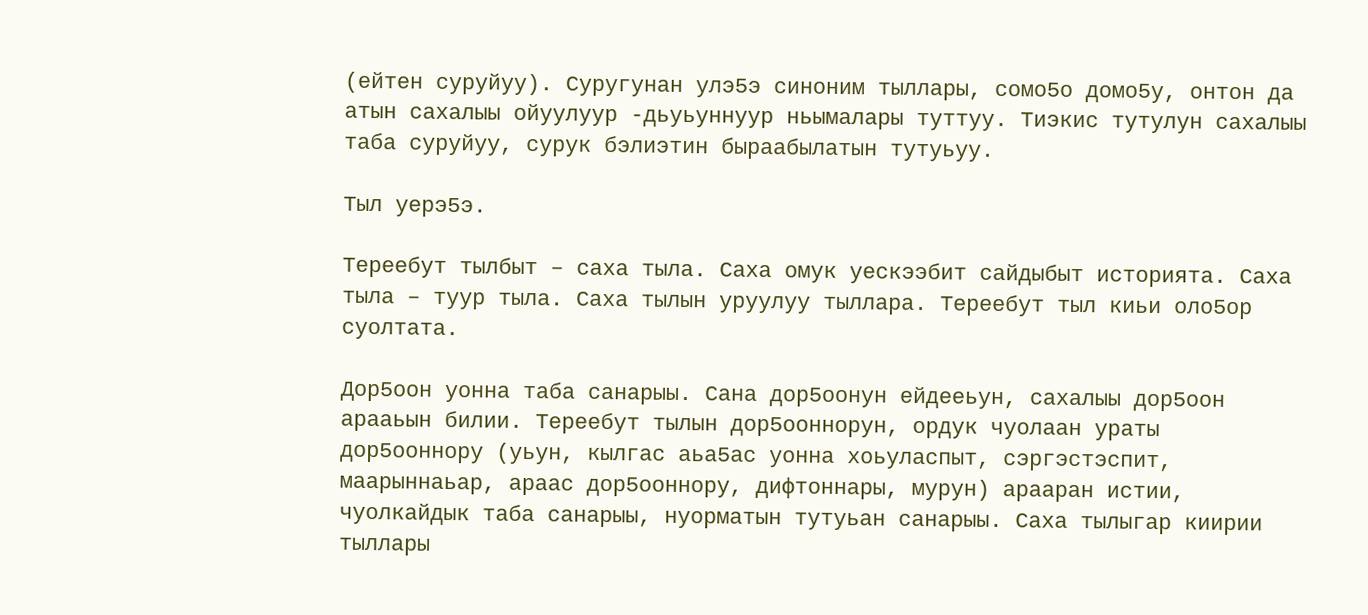(ейтен суруйуу). Суругунан улэ5э синоним тыллары, сомо5о домо5у, онтон да атын сахалыы ойуулуур -дьуьуннуур ньымалары туттуу. Тиэкис тутулун сахалыы таба суруйуу, сурук бэлиэтин быраабылатын тутуьуу.

Тыл уерэ5э.

Тереебут тылбыт – саха тыла. Саха омук уескээбит сайдыбыт историята. Саха тыла – туур тыла. Саха тылын уруулуу тыллара. Тереебут тыл киьи оло5ор суолтата.

Дор5оон уонна таба санарыы. Сана дор5оонун ейдееьун, сахалыы дор5оон арааьын билии. Тереебут тылын дор5ооннорун, ордук чуолаан ураты дор5ооннору (уьун, кылгас аьа5ас уонна хоьуласпыт, сэргэстэспит, маарыннаьар, араас дор5ооннору, дифтоннары, мурун) арааран истии, чуолкайдык таба санарыы, нуорматын тутуьан санарыы. Саха тылыгар киирии тыллары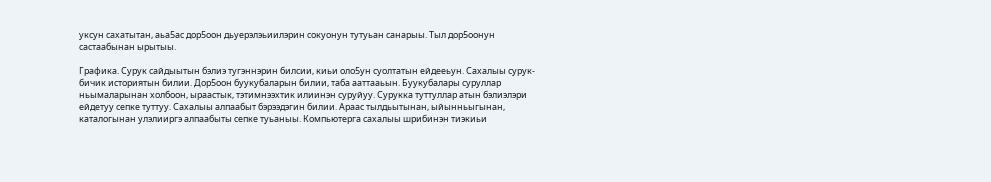уксун сахатытан, аьа5ас дор5оон дьуерэлэьиилэрин сокуонун тутуьан санарыы. Тыл дор5оонун састаабынан ырытыы.

Графика. Сурук сайдыытын бэлиэ тугэннэрин билсии, киьи оло5ун суолтатын ейдееьун. Сахалыы сурук-бичик историятын билии. Дор5оон буукубаларын билии, таба ааттааьын. Буукубалары суруллар ньымаларынан холбоон, ыраастык, тэтимнээхтик илиинэн суруйуу. Сурукка туттуллар атын бэлиэлэри ейдетуу сепке туттуу. Сахалыы алпаабыт бэрээдэгин билии. Араас тылдьытынан, ыйынньыгынан, каталогынан улэлииргэ алпаабыты сепке туьаныы. Компьютерга сахалыы шрибинэн тиэкиьи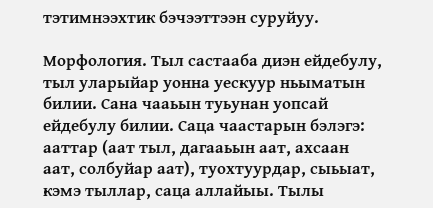тэтимнээхтик бэчээттээн суруйуу.

Морфология. Тыл састааба диэн ейдебулу, тыл уларыйар уонна уескуур ньыматын билии. Сана чааьын туьунан уопсай ейдебулу билии. Саца чаастарын бэлэгэ: ааттар (аат тыл, дагааьын аат, ахсаан аат, солбуйар аат), туохтуурдар, сыьыат, кэмэ тыллар, саца аллайыы. Тылы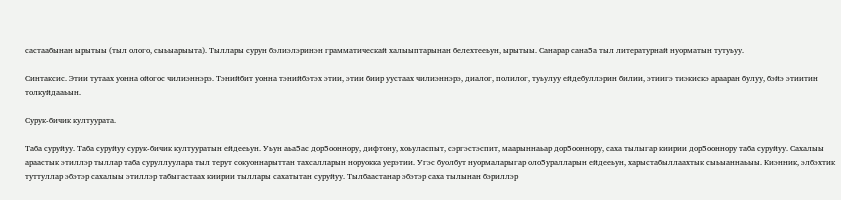састаабынан ырытыы (тыл олого, сыьыарыыта). Тыллары сурун бэлиэлэринэн грамматическай халыыптарынан белехтееьун, ырытыы. Санарар сана5а тыл литературнай нуорматын тутуьуу.

Синтаксис. Этии тутаах уонна ойогос чилиэннэрэ. Тэнийбит уонна тэнийбэтэх этии, этии биир уустаах чилиэннэрэ, диалог, полилог, туьулуу ейдебуллэрин билии, этиигэ тиэкискэ арааран булуу, бэйэ этиитин толкуйдааьын.

Сурук-бичик култуурата.

Таба суруйуу. Таба суруйуу сурук-бичик култууратын ейдееьун. Уьун аьа5ас дор5ооннору, дифтону, хоьуласпыт, сэргэстэспит, маарыннаьар дор5ооннору, саха тылыгар киирии дор5ооннору таба суруйуу. Сахалыы араастык этиллэр тыллар таба суруллуулара тыл терут сокуоннарыттан тахсалларын норуокка уерэтии. Угэс буолбут нуормаларыгар оло5уралларын ейдееьун, харыстабыллаахтык сыьыаннаьыы. Киэнник, элбэхтик туттуллар эбэтэр сахалыы этиллэр табыгастаах киирии тыллары сахатытан суруйуу. Тылбаастанар эбэтэр саха тылынан бэриллэр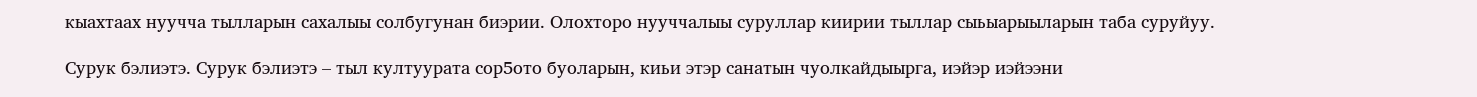кыахтаах нуучча тылларын сахалыы солбугунан биэрии. Олохторо нууччалыы суруллар киирии тыллар сыьыарыыларын таба суруйуу.

Сурук бэлиэтэ. Сурук бэлиэтэ – тыл култуурата сор5ото буоларын, киьи этэр санатын чуолкайдыырга, иэйэр иэйээни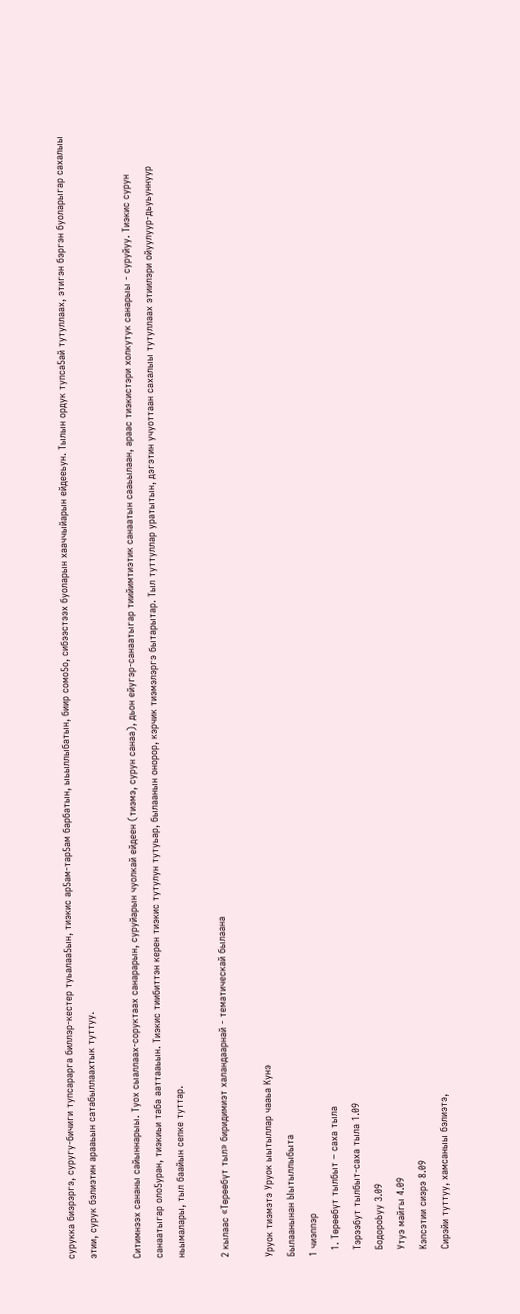сурукка биэрэргэ, суругу-бичиги тупсарарга биллэр-кестер туьалаа5ын, тиэкис ар5ам-тар5ам барбатын, ыьыллыбатын, биир сомо5о, сибээстээх буоларын хааччыйарын ейдееьун. Тылын ордук тупса5ай тутуллаах, этигэн бэргэн буоларыгар сахалыы этии, сурук бэлиэтин арааьын сатабыллаахтык туттуу.

Ситимнээх сананы сайыннарыы. Туох сыаллаах-соруктаах санарарын, суруйарын чуолкай ейдеен (тиэмэ, сурун санаа), дьон ейугэр-санаатыгар тиийимтиэтик санаатын сааьылаан, араас тиэкистэри холкутук санарыы - суруйуу. Тиэкис сурун санаатыгар оло5уран, тиэкиьи таба ааттааьын. Тиэкис тиибиттэн керен тиэкис тутулун тутуьар, былаанын онорор, кэрчик тиэмэлэргэ бытарытар. Тыл туттуллар уратытын, дэгэтин учуоттаан сахалыы тутуллаах этиилэри ойуулуур-дьуьуннуур ньымалары, тыл баайын сепке туттар.

2 кылаас «Төрөөбүт тыл» биридимиэт халандаарнай - тематическай былаана

Уруок тиэмэтэ Уруок ыытыллар чааьа Кунэ
Былаанынан Ыытыллыбыта
1 чиэппэр
  1. Төрөөбүт тылбыт – саха тыла
  Тэрээбут тылбыт-саха тыла 1.09
  БодороЬуу 3.09
  Утуэ майгы 4.09
  Кэпсэтии сиэрэ 8.09
  Сирэйи туттуу, хамсаныы бэлиэтэ,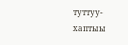туттуу-хаптыы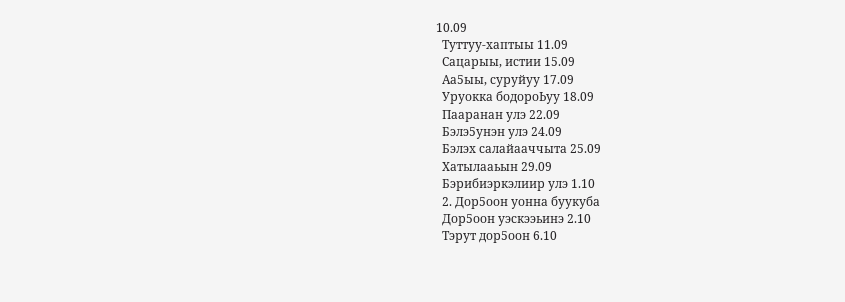10.09
  Туттуу-хаптыы 11.09
  Сацарыы, истии 15.09
  Аа5ыы, суруйуу 17.09
  Уруокка бодороЬуу 18.09
  Пааранан улэ 22.09
  Бэлэ5унэн улэ 24.09
  Бэлэх салайааччыта 25.09
  Хатылааьын 29.09
  Бэрибиэркэлиир улэ 1.10
  2. Дор5оон уонна буукуба
  Дор5оон уэскээьинэ 2.10
  Тэрут дор5оон 6.10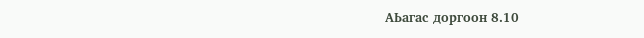АЬагас доргоон 8.10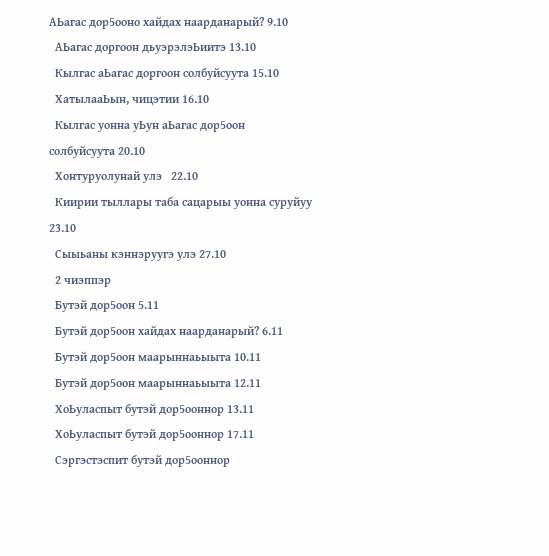АЬагас дор5ооно хайдах наарданарый? 9.10
  АЬагас доргоон дьуэрэлэЬиитэ 13.10
  Кылгас аЬагас доргоон солбуйсуута 15.10
  ХатылааЬын, чицэтии 16.10
  Кылгас уонна уЬун аЬагас дор5оон солбуйсуута 20.10
  Хонтуруолунай улэ   22.10
  Киирии тыллары таба сацарыы уонна суруйуу 23.10
  Сыыьаны кэннэруугэ улэ 27.10
  2 чиэппэр
  Бутэй дор5оон 5.11
  Бутэй дор5оон хайдах наарданарый? 6.11
  Бутэй дор5оон маарыннаьыыта 10.11
  Бутэй дор5оон маарыннаьыыта 12.11
  ХоЬуласпыт бутэй дор5ооннор 13.11
  ХоЬуласпыт бутэй дор5ооннор 17.11
  Сэргэстэспит бутэй дор5ооннор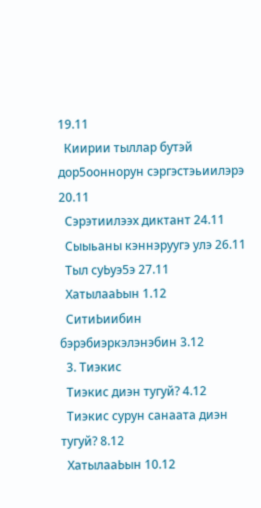19.11
  Киирии тыллар бутэй дор5ооннорун сэргэстэьиилэрэ 20.11
  Сэрэтиилээх диктант 24.11
  Сыыьаны кэннэруугэ улэ 26.11
  Тыл суЬуэ5э 27.11
  ХатылааЬын 1.12
  СитиЬиибин бэрэбиэркэлэнэбин 3.12
  3. Тиэкис
  Тиэкис диэн тугуй? 4.12
  Тиэкис сурун санаата диэн тугуй? 8.12
  ХатылааЬын 10.12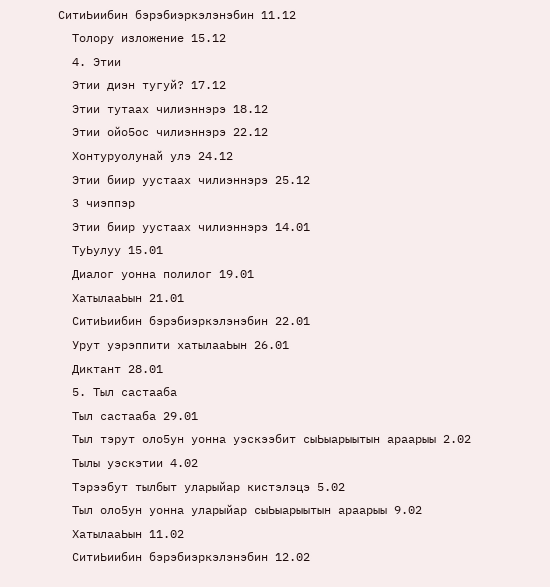СитиЬиибин бэрэбиэркэлэнэбин 11.12
  Толору изложение 15.12
  4. Этии
  Этии диэн тугуй? 17.12
  Этии тутаах чилиэннэрэ 18.12
  Этии ойо5ос чилиэннэрэ 22.12
  Хонтуруолунай улэ 24.12
  Этии биир уустаах чилиэннэрэ 25.12
  3 чиэппэр
  Этии биир уустаах чилиэннэрэ 14.01
  ТуЬулуу 15.01
  Диалог уонна полилог 19.01
  ХатылааЬын 21.01
  СитиЬиибин бэрэбиэркэлэнэбин 22.01
  Урут уэрэппити хатылааЬын 26.01
  Диктант 28.01
  5. Тыл састааба
  Тыл састааба 29.01
  Тыл тэрут оло5ун уонна уэскээбит сыЬыарыытын араарыы 2.02
  Тылы уэскэтии 4.02
  Тэрээбут тылбыт уларыйар кистэлэцэ 5.02
  Тыл оло5ун уонна уларыйар сыЬыарыытын араарыы 9.02
  ХатылааЬын 11.02
  СитиЬиибин бэрэбиэркэлэнэбин 12.02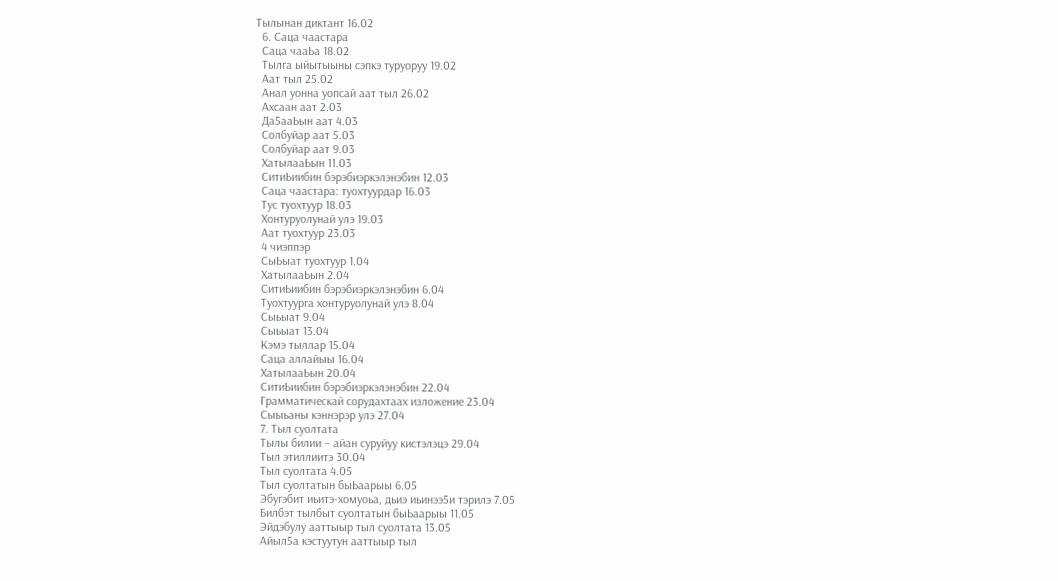Тылынан диктант 16.02
  6. Саца чаастара
  Саца чааЬа 18.02
  Тылга ыйытыыны сэпкэ туруоруу 19.02
  Аат тыл 25.02
  Анал уонна уопсай аат тыл 26.02
  Ахсаан аат 2.03
  Да5ааЬын аат 4.03
  Солбуйар аат 5.03
  Солбуйар аат 9.03
  ХатылааЬын 11.03
  СитиЬиибин бэрэбиэркэлэнэбин 12.03
  Саца чаастара: туохтуурдар 16.03
  Тус туохтуур 18.03
  Хонтуруолунай улэ 19.03
  Аат туохтуур 23.03
  4 чиэппэр
  СыЬыат туохтуур 1.04
  ХатылааЬын 2.04
  СитиЬиибин бэрэбиэркэлэнэбин 6.04
  Туохтуурга хонтуруолунай улэ 8.04
  Сыьыат 9.04
  Сыьыат 13.04
  Кэмэ тыллар 15.04
  Саца аллайыы 16.04
  ХатылааЬын 20.04
  СитиЬиибин бэрэбиэркэлэнэбин 22.04
  Грамматическай сорудахтаах изложение 23.04
  Сыыьаны кэннэрэр улэ 27.04
  7. Тыл суолтата
  Тылы билии – айан суруйуу кистэлэцэ 29.04
  Тыл этиллиитэ 30.04
  Тыл суолтата 4.05
  Тыл суолтатын быЬаарыы 6.05
  Эбугэбит иьитэ-хомуоьа, дьиэ иьинээ5и тэрилэ 7.05
  Билбэт тылбыт суолтатын быЬаарыы 11.05
  Эйдэбулу ааттыыр тыл суолтата 13.05
  Айыл5а кэстуутун ааттыыр тыл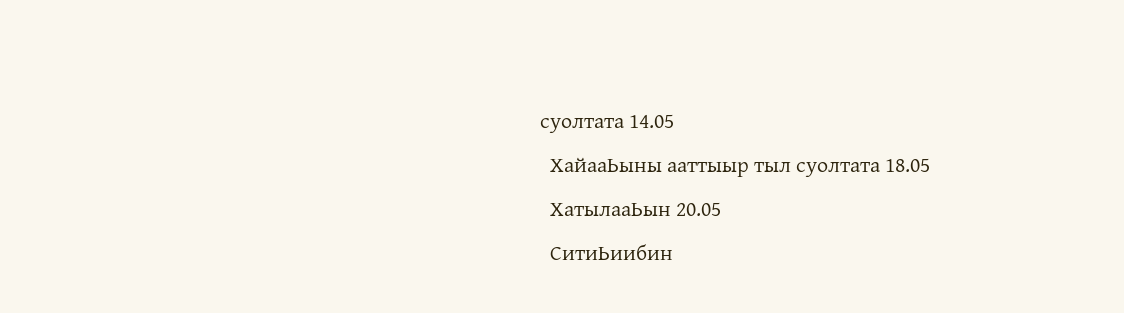суолтата 14.05
  ХайааЬыны ааттыыр тыл суолтата 18.05
  ХатылааЬын 20.05
  СитиЬиибин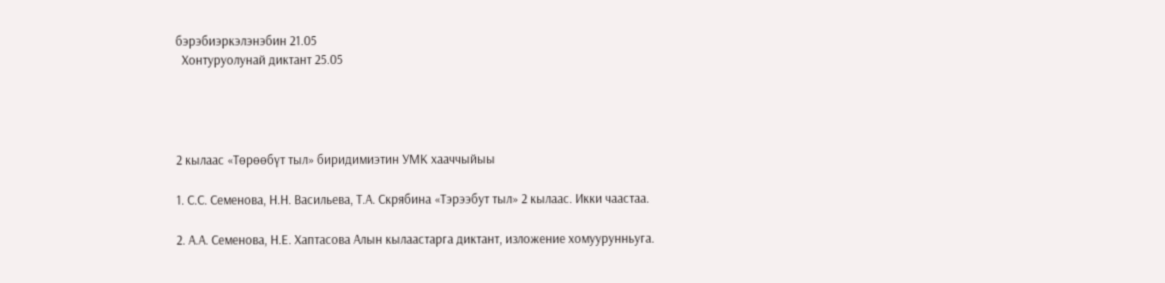бэрэбиэркэлэнэбин 21.05
  Хонтуруолунай диктант 25.05




2 кылаас «Төрөөбүт тыл» биридимиэтин УМК хааччыйыы

1. С.С. Семенова, Н.Н. Васильева, Т.А. Скрябина «Тэрээбут тыл» 2 кылаас. Икки чаастаа.

2. А.А. Семенова, Н.Е. Хаптасова Алын кылаастарга диктант, изложение хомуурунньуга.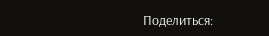Поделиться: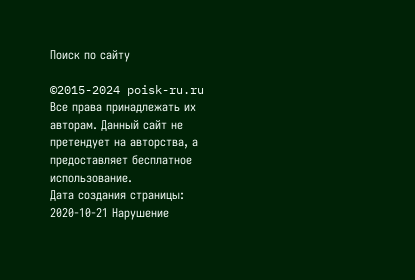Поиск по сайту

©2015-2024 poisk-ru.ru
Все права принадлежать их авторам. Данный сайт не претендует на авторства, а предоставляет бесплатное использование.
Дата создания страницы: 2020-10-21 Нарушение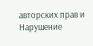авторских прав и Нарушение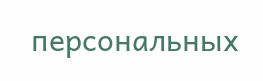персональных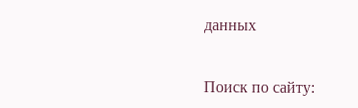данных


Поиск по сайту: